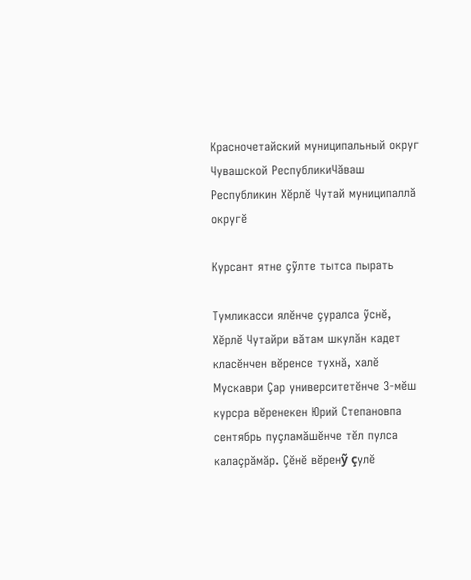Красночетайский муниципальный округ Чувашской РеспубликиЧăваш Республикин Хĕрлĕ Чутай муниципаллă округĕ

Курсант ятне çỹлте тытса пырать

Тумликасси ялĕнче çуралса ỹснĕ, Хĕрлĕ Чутайри вăтам шкулăн кадет класĕнчен вĕренсе тухнă, халĕ Мускаври Çар университетĕнче 3-мĕш курсра вĕренекен Юрий Степановпа сентябрь пуçламăшĕнче тĕл пулса калаçрăмăр. Çĕнĕ вĕренỹ çулĕ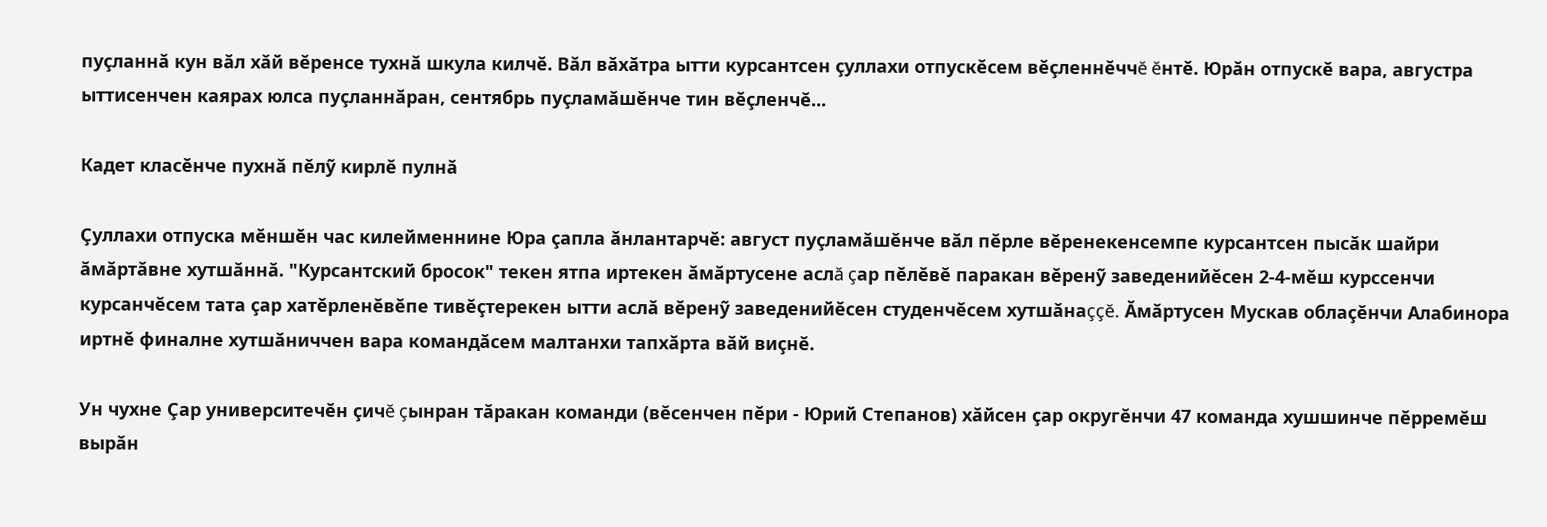пуçланнă кун вăл хăй вĕренсе тухнă шкула килчĕ. Вăл вăхăтра ытти курсантсен çуллахи отпускĕсем вĕçленнĕччĕ ĕнтĕ. Юрăн отпускĕ вара, августра ыттисенчен каярах юлса пуçланнăран, сентябрь пуçламăшĕнче тин вĕçленчĕ...

Кадет класĕнче пухнă пĕлỹ кирлĕ пулнă

Çуллахи отпуска мĕншĕн час килейменнине Юра çапла ăнлантарчĕ: август пуçламăшĕнче вăл пĕрле вĕренекенсемпе курсантсен пысăк шайри ăмăртăвне хутшăннă. "Курсантский бросок" текен ятпа иртекен ăмăртусене аслă çар пĕлĕвĕ паракан вĕренỹ заведенийĕсен 2-4-мĕш курссенчи курсанчĕсем тата çар хатĕрленĕвĕпе тивĕçтерекен ытти аслă вĕренỹ заведенийĕсен студенчĕсем хутшăнаççĕ. Ăмăртусен Мускав облаçĕнчи Алабинора иртнĕ финалне хутшăниччен вара командăсем малтанхи тапхăрта вăй виçнĕ.

Ун чухне Çар университечĕн çичĕ çынран тăракан команди (вĕсенчен пĕри - Юрий Степанов) хăйсен çар округĕнчи 47 команда хушшинче пĕрремĕш вырăн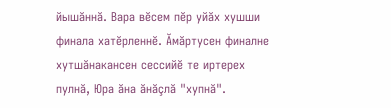йышăннă. Вара вĕсем пĕр уйăх хушши финала хатĕрленнĕ. Ăмăртусен финалне хутшăнакансен сессийĕ те иртерех пулнă, Юра ăна ăнăçлă "хупнă".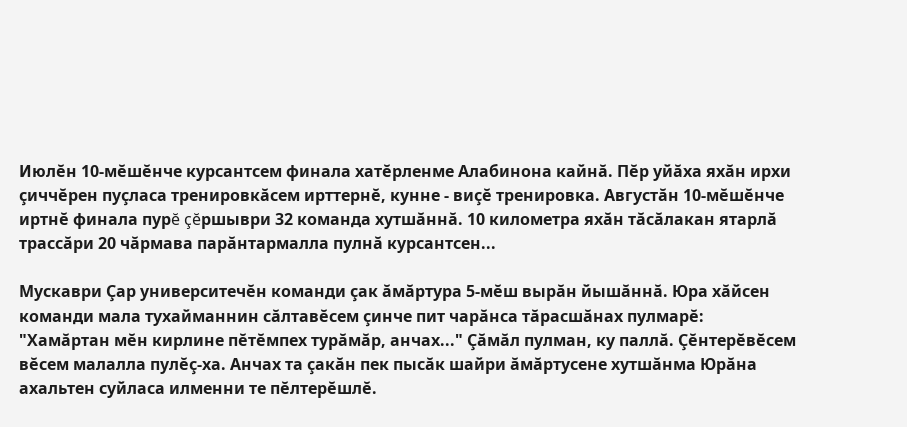Июлĕн 10-мĕшĕнче курсантсем финала хатĕрленме Алабинона кайнă. Пĕр уйăха яхăн ирхи çиччĕрен пуçласа тренировкăсем ирттернĕ, кунне - виçĕ тренировка. Августăн 10-мĕшĕнче иртнĕ финала пурĕ çĕршыври 32 команда хутшăннă. 10 километра яхăн тăсăлакан ятарлă трассăри 20 чăрмава парăнтармалла пулнă курсантсен...

Мускаври Çар университечĕн команди çак ăмăртура 5-мĕш вырăн йышăннă. Юра хăйсен команди мала тухайманнин сăлтавĕсем çинче пит чарăнса тăрасшăнах пулмарĕ: "Хамăртан мĕн кирлине пĕтĕмпех турăмăр, анчах..." Çăмăл пулман, ку паллă. Çĕнтерĕвĕсем вĕсем малалла пулĕç-ха. Анчах та çакăн пек пысăк шайри ăмăртусене хутшăнма Юрăна ахальтен суйласа илменни те пĕлтерĕшлĕ.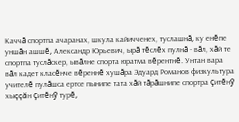Каччă спортпа ачаранах, шкула кайичченех, туслашнă, ку енĕпе уншăн ашшĕ, Александр Юрьевич, ырă тĕслĕх пулнă - вăл, хăй те спортпа туслăскер, ывăлне спорта юратма вĕрентнĕ. Унтан вара вăл кадет класĕнче вĕреннĕ хушăра Эдуард Романов физкультура учителĕ пулăшса ертсе пынипе тата хăй тăрăшнипе спортра çитĕнỹ хыççăн çитĕнỹ турĕ,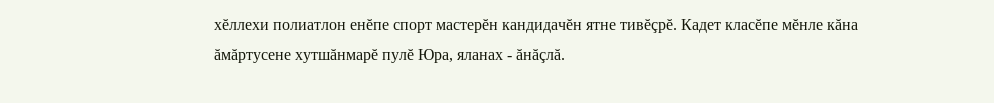хĕллехи полиатлон енĕпе спорт мастерĕн кандидачĕн ятне тивĕçрĕ. Кадет класĕпе мĕнле кăна ăмăртусене хутшăнмарĕ пулĕ Юра, яланах - ăнăçлă.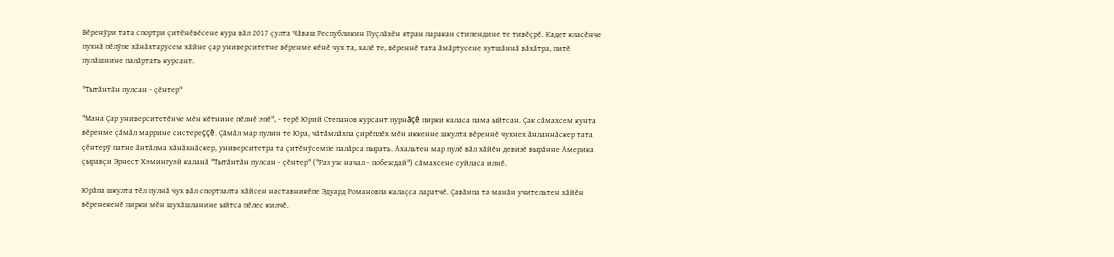Вĕренỹри тата спортри çитĕнĕвĕсене кура вăл 2017 çулта Чăваш Республикин Пуçлăхĕн ятран паракан стипендине те тивĕçрĕ. Кадет класĕнче пухнă пĕлỹпе хăнăхтарусем хăйне çар университетне вĕренме кĕнĕ чух та, халĕ те, вĕреннĕ тата ăмăртусене хутшăннă вăхăтра, питĕ пулăшнине палăртать курсант.

"Тытăнтăн пулсан - çĕнтер"

"Мана Çар университетĕнче мĕн кĕтнине пĕлнĕ эпĕ", - терĕ Юрий Степанов курсант пурнăçĕ пирки каласа пама ыйтсан. Çак сăмахсем кунта вĕренме çăмăл маррине систереççĕ. Çăмăл мар пулин те Юра, чăтăмлăхпа çирĕплĕх мĕн иккенне шкулта вĕреннĕ чухнех ăнланнăскер тата çĕнтерỹ патне ăнтăлма хăнăхнăскер, университетра та çитĕнỹсемпе палăрса пырать. Ахальтен мар пулĕ вăл хăйĕн девизĕ вырăнне Америка çыравçи Эрнест Хэмингуэй каланă "Тытăнтăн пулсан - çĕнтер" ("Раз уж начал - побеждай") сăмахсене суйласа илнĕ.

Юрăпа шкулта тĕл пулнă чух вăл спортзалта хăйсен наставникĕпе Эдуард Романовпа калаçса ларатчĕ. Çавăнпа та манăн учительтен хăйĕн вĕренекенĕ пирки мĕн шухăшланине ыйтса пĕлес килчĕ.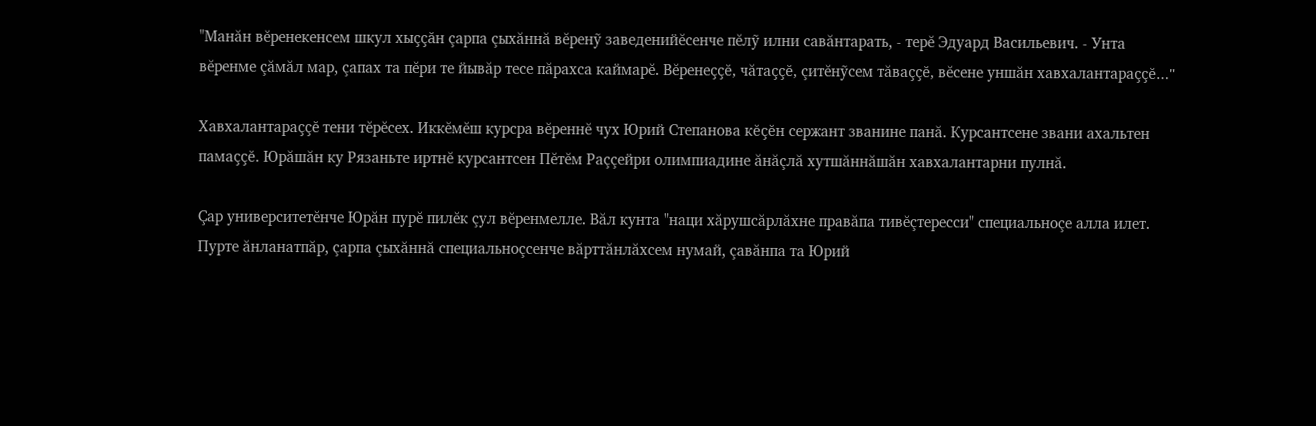"Манăн вĕренекенсем шкул хыççăн çарпа çыхăннă вĕренỹ заведенийĕсенче пĕлỹ илни савăнтарать, - терĕ Эдуард Васильевич. - Унта вĕренме çăмăл мар, çапах та пĕри те йывăр тесе пăрахса каймарĕ. Вĕренеççĕ, чăтаççĕ, çитĕнỹсем тăваççĕ, вĕсене уншăн хавхалантараççĕ…"

Хавхалантараççĕ тени тĕрĕсех. Иккĕмĕш курсра вĕреннĕ чух Юрий Степанова кĕçĕн сержант званине панă. Курсантсене звани ахальтен памаççĕ. Юрăшăн ку Рязаньте иртнĕ курсантсен Пĕтĕм Раççейри олимпиадине ăнăçлă хутшăннăшăн хавхалантарни пулнă.

Çар университетĕнче Юрăн пурĕ пилĕк çул вĕренмелле. Вăл кунта "наци хăрушсăрлăхне правăпа тивĕçтересси" специальноçе алла илет. Пурте ăнланатпăр, çарпа çыхăннă специальноçсенче вăрттăнлăхсем нумай, çавăнпа та Юрий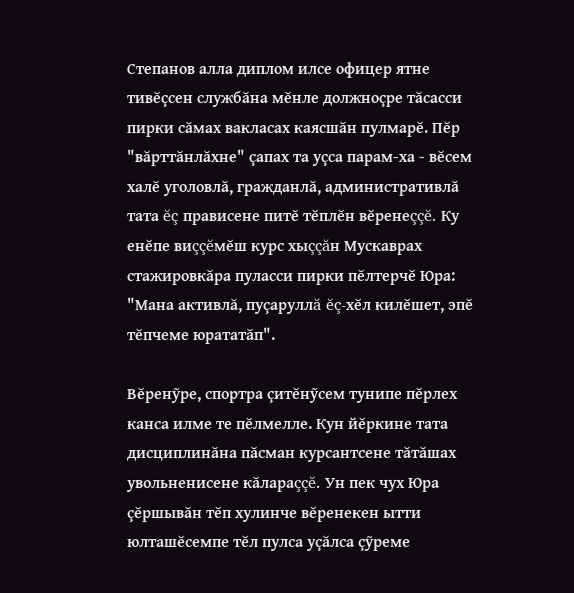Степанов алла диплом илсе офицер ятне тивĕçсен службăна мĕнле должноçре тăсасси пирки сăмах вакласах каясшăн пулмарĕ. Пĕр "вăрттăнлăхне" çапах та уçса парам-ха - вĕсем халĕ уголовлă, гражданлă, административлă тата ĕç прависене питĕ тĕплĕн вĕренеççĕ. Ку енĕпе виççĕмĕш курс хыççăн Мускаврах стажировкăра пуласси пирки пĕлтерчĕ Юра: "Мана активлă, пуçаруллă ĕç-хĕл килĕшет, эпĕ тĕпчеме юрататăп".

Вĕренỹре, спортра çитĕнỹсем тунипе пĕрлех канса илме те пĕлмелле. Кун йĕркине тата дисциплинăна пăсман курсантсене тăтăшах увольненисене кăлараççĕ. Ун пек чух Юра çĕршывăн тĕп хулинче вĕренекен ытти юлташĕсемпе тĕл пулса уçăлса çỹреме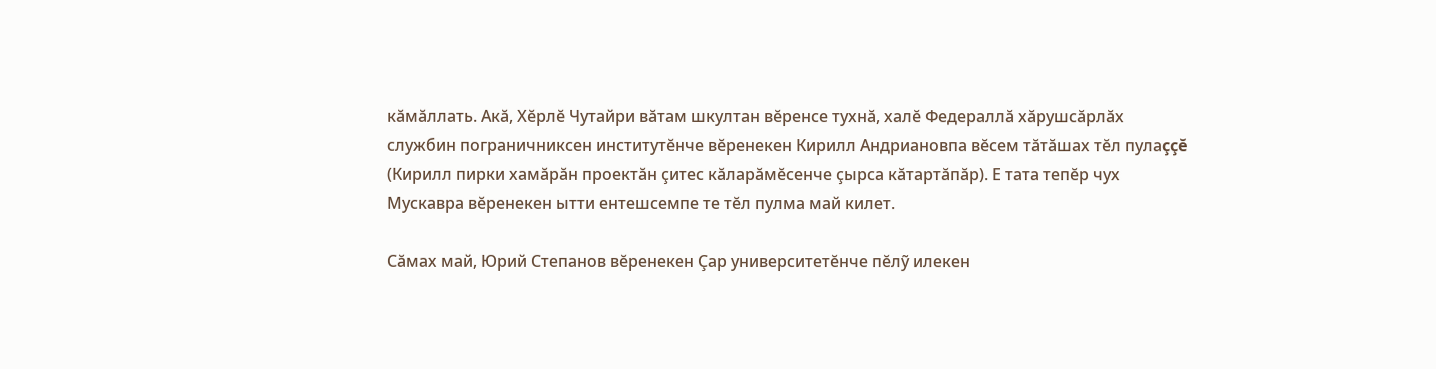кăмăллать. Акă, Хĕрлĕ Чутайри вăтам шкултан вĕренсе тухнă, халĕ Федераллă хăрушсăрлăх службин пограничниксен институтĕнче вĕренекен Кирилл Андриановпа вĕсем тăтăшах тĕл пулаççĕ (Кирилл пирки хамăрăн проектăн çитес кăларăмĕсенче çырса кăтартăпăр). Е тата тепĕр чух Мускавра вĕренекен ытти ентешсемпе те тĕл пулма май килет.

Сăмах май, Юрий Степанов вĕренекен Çар университетĕнче пĕлỹ илекен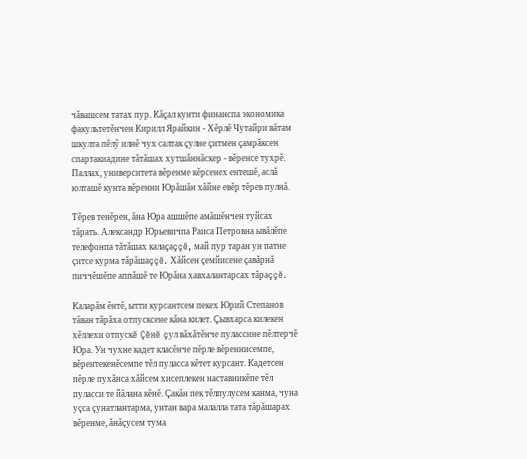чăвашсем татах пур. Кăçал кунти финанспа экономика факультетĕнчен Кирилл Ярайкин - Хĕрлĕ Чутайри вăтам шкулта пĕлỹ илнĕ чух салтак çулне çитмен çамрăксен спартакиадине тăтăшах хутшăннăскер - вĕренсе тухрĕ. Паллах, университета вĕренме кĕрсенех ентешĕ, аслă юлташĕ кунта вĕренни Юрăшăн хăйне евĕр тĕрев пулнă.

Тĕрев тенĕрен, ăна Юра ашшĕпе амăшĕнчен туйсах тăрать. Александр Юрьевичпа Раиса Петровна ывăлĕпе телефонпа тăтăшах калаçаççĕ, май пур таран ун патне çитсе курма тăрăшаççĕ. Хăйсен çемйисене çавăрнă пиччĕшĕпе аппăшĕ те Юрăна хавхалантарсах тăраççĕ.

Каларăм ĕнтĕ, ытти курсантсем пекех Юрий Степанов тăван тăрăха отпусксене кăна килет. Çывхарса килекен хĕллехи отпускĕ Çĕнĕ çул вăхăтĕнче пулассине пĕлтерчĕ Юра. Ун чухне кадет класĕнче пĕрле вĕреннисемпе, вĕрентекенĕсемпе тĕл пуласса кĕтет курсант. Кадетсен пĕрле пухăнса хăйсем хисеплекен наставникĕпе тĕл пуласси те йăлана кĕнĕ. Çакăн пек тĕлпулусем канма, чуна уçса çунатлантарма, унтан вара малалла тата тăрăшарах вĕренме, ăнăçусем тума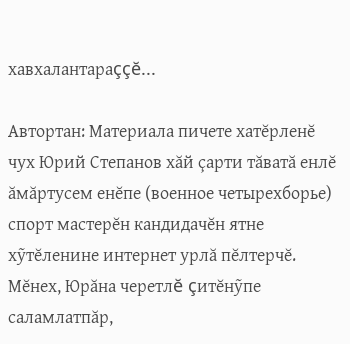хавхалантараççĕ...

Автортан: Материала пичете хатĕрленĕ чух Юрий Степанов хăй çарти тăватă енлĕ ăмăртусем енĕпе (военное четырехборье) спорт мастерĕн кандидачĕн ятне хỹтĕленине интернет урлă пĕлтерчĕ. Мĕнех, Юрăна черетлĕ çитĕнỹпе саламлатпăр,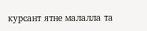курсант ятне малалла та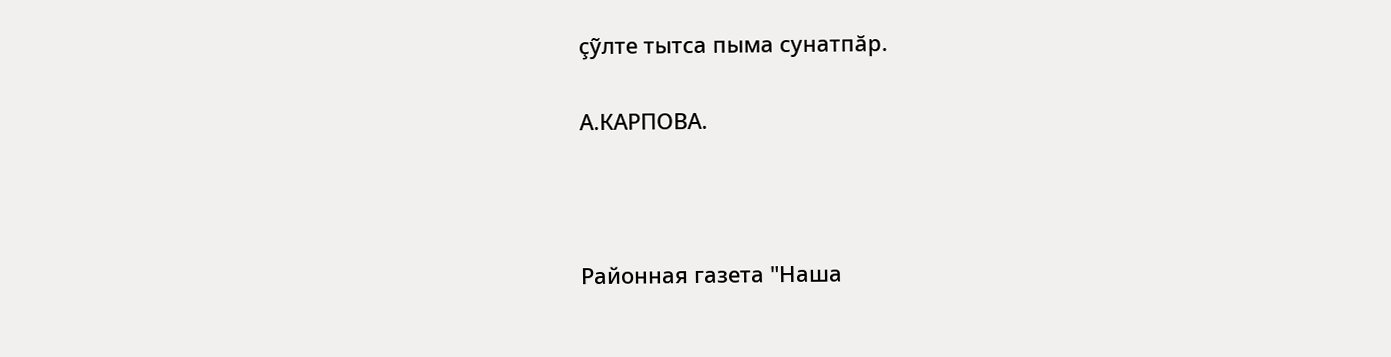çỹлте тытса пыма сунатпăр.

А.КАРПОВА.



Районная газета "Наша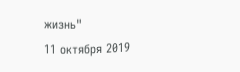жизнь"
11 октября 2019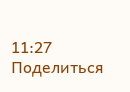11:27
Поделиться